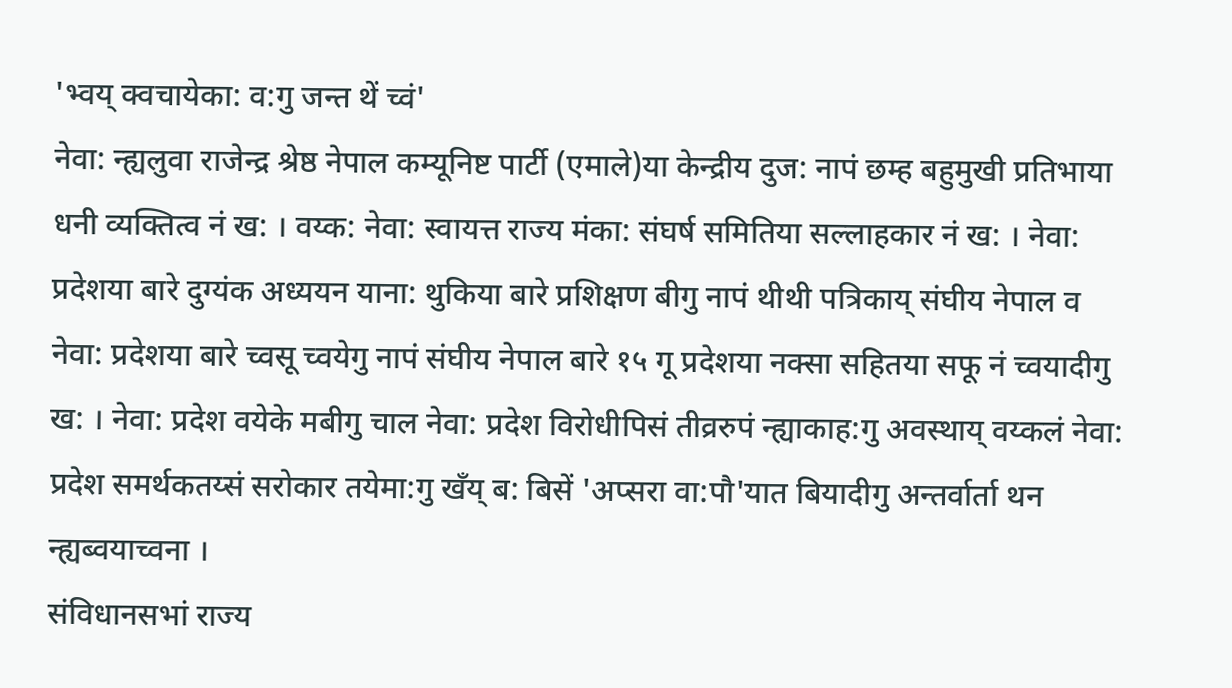'भ्वय् क्वचायेका: व:गु जन्त थें च्वं'
नेवा: न्ह्यलुवा राजेन्द्र श्रेष्ठ नेपाल कम्यूनिष्ट पार्टी (एमाले)या केन्द्रीय दुज: नापं छम्ह बहुमुखी प्रतिभाया धनी व्यक्तित्व नं ख: । वय्क: नेवा: स्वायत्त राज्य मंका: संघर्ष समितिया सल्लाहकार नं ख: । नेवा: प्रदेशया बारे दुग्यंक अध्ययन याना: थुकिया बारे प्रशिक्षण बीगु नापं थीथी पत्रिकाय् संघीय नेपाल व नेवा: प्रदेशया बारे च्वसू च्वयेगु नापं संघीय नेपाल बारे १५ गू प्रदेशया नक्सा सहितया सफू नं च्वयादीगु ख: । नेवा: प्रदेश वयेके मबीगु चाल नेवा: प्रदेश विरोधीपिसं तीव्ररुपं न्ह्याकाह:गु अवस्थाय् वय्कलं नेवा: प्रदेश समर्थकतय्सं सरोकार तयेमा:गु खँय् ब: बिसें 'अप्सरा वा:पौ'यात बियादीगु अन्तर्वार्ता थन न्ह्यब्वयाच्वना ।
संविधानसभां राज्य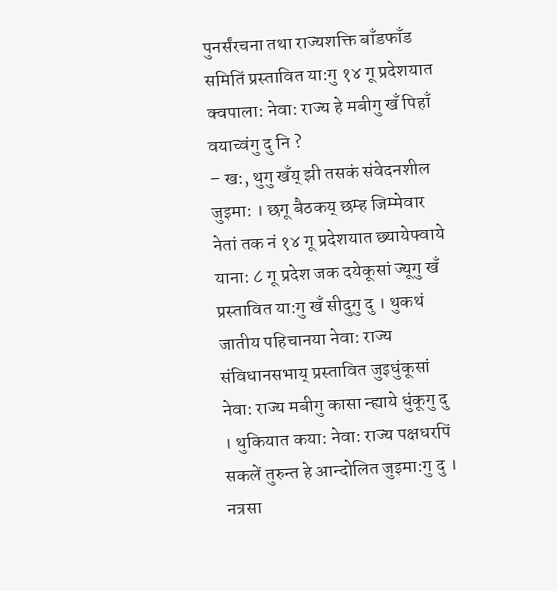पुनर्संरचना तथा राज्यशक्ति बाँडफाँड समितिं प्रस्तावित या:गु १४ गू प्रदेशयात क्वपाला: नेवा: राज्य हे मबीगु खँ पिहाँ वयाच्वंगु दु नि ?
– ख:, थुगु खँय् झी तसकं संवेदनशील जुइमा: । छगू बैठकय् छम्ह जिम्मेवार नेतां तक नं १४ गू प्रदेशयात छ्यायेफ्वाये याना: ८ गू प्रदेश जक दयेकूसां ज्यूगु खँ प्रस्तावित या:गु खँ सीदुगु दु । थुकथं जातीय पहिचानया नेवा: राज्य संविधानसभाय् प्रस्तावित जुइधुंकूसां नेवा: राज्य मबीगु कासा न्ह्याये धुंकूगु दु । थुकियात कया: नेवा: राज्य पक्षधरपिं सकलें तुरुन्त हे आन्दोलित जुइमा:गु दु । नत्रसा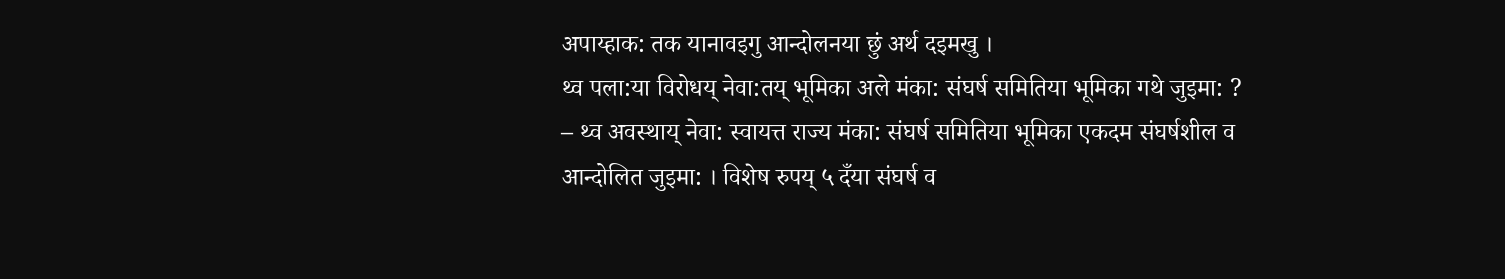अपाय्हाक: तक यानावइगु आन्दोलनया छुं अर्थ दइमखु ।
थ्व पला:या विरोधय् नेवा:तय् भूमिका अले मंका: संघर्ष समितिया भूमिका गथे जुइमा: ?
– थ्व अवस्थाय् नेवा: स्वायत्त राज्य मंका: संघर्ष समितिया भूमिका एकदम संघर्षशील व आन्दोलित जुइमा: । विशेष रुपय् ५ दँया संघर्ष व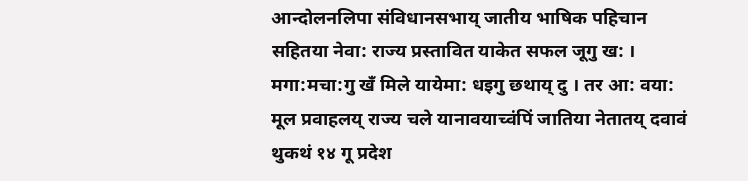आन्दोलनलिपा संविधानसभाय् जातीय भाषिक पहिचान सहितया नेवा: राज्य प्रस्तावित याकेत सफल जूगु ख: । मगा:मचा:गु खँ मिले यायेमा: धइगु छथाय् दु । तर आ: वया: मूल प्रवाहलय् राज्य चले यानावयाच्वंपिं जातिया नेतातय् दवावं थुकथं १४ गू प्रदेश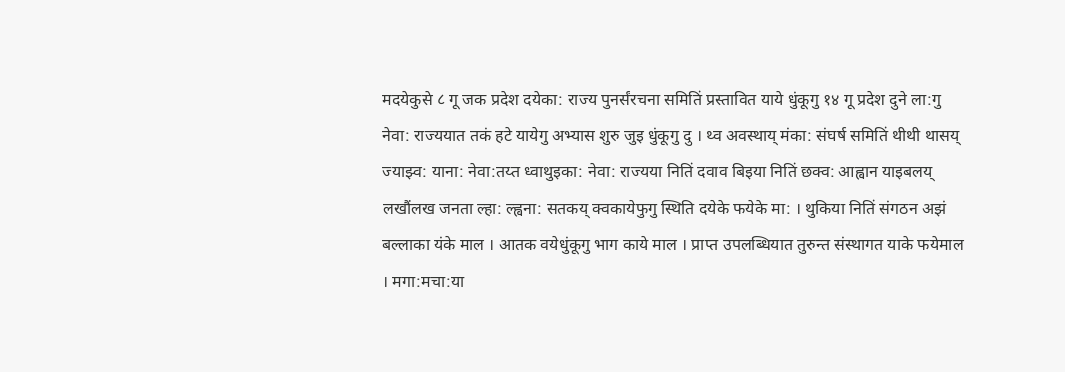मदयेकुसे ८ गू जक प्रदेश दयेका: राज्य पुनर्संरचना समितिं प्रस्तावित याये धुंकूगु १४ गू प्रदेश दुने ला:गु नेवा: राज्ययात तकं हटे यायेगु अभ्यास शुरु जुइ धुंकूगु दु । थ्व अवस्थाय् मंका: संघर्ष समितिं थीथी थासय् ज्याझ्व: याना: नेवा:तय्त ध्वाथुइका: नेवा: राज्यया नितिं दवाव बिइया नितिं छक्व: आह्वान याइबलय् लखौंलख जनता ल्हा: ल्ह्वना: सतकय् क्वकायेफुगु स्थिति दयेके फयेके मा: । थुकिया नितिं संगठन अझं बल्लाका यंके माल । आतक वयेधुंकूगु भाग काये माल । प्राप्त उपलब्धियात तुरुन्त संस्थागत याके फयेमाल । मगा:मचा:या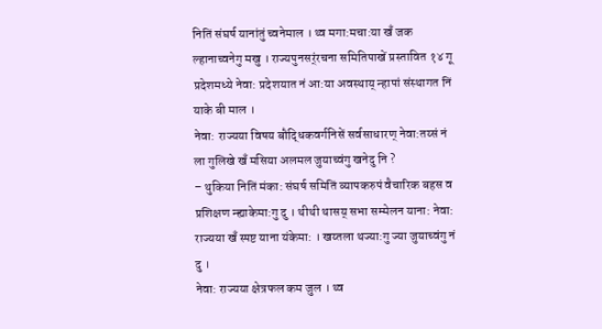नितिं संघर्ष यानांतुं च्वनेमाल । थ्व मगा:मचा:या खँ जक ल्हानाच्वनेगु मखु । राज्यपुनसर्ंरचना समितिपाखें प्रस्तावित १४ गू प्रदेशमध्ये नेवा: प्रदेशयात नं आ:या अवस्थाय् न्हापां संस्थागत निं याके बी माल ।
नेवा: राज्यया विषय बौद्धिकवर्गनिसें सर्वसाधारण् नेवा:तय्सं नं ला गुलिखे खँ मसिया अलमल जुयाच्वंगु खनेदु नि ?
– थुकिया नितिं मंका: संघर्ष समितिं व्यापकरुपं वैचारिक बहस व प्रशिक्षण न्ह्याकेमा:गु दु । थीथी थासय् सभा सम्मेलन याना: नेवा: राज्यया खँ स्पष्ट याना यंकेमा: । खय्तला थज्या:गु ज्या जुयाच्वंगु नं दु ।
नेवा: राज्यया क्षेत्रफल कम जुल । थ्व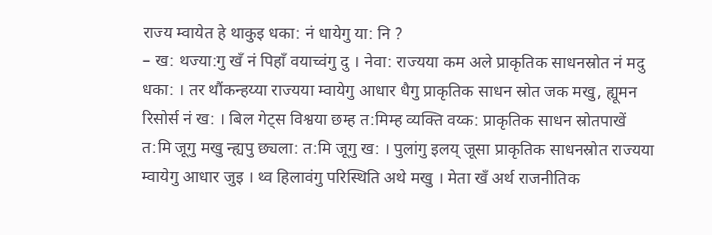राज्य म्वायेत हे थाकुइ धका: नं धायेगु या: नि ?
– ख: थज्या:गु खँ नं पिहाँ वयाच्वंगु दु । नेवा: राज्यया कम अले प्राकृतिक साधनस्रोत नं मदु धका: । तर थौंकन्हय्या राज्यया म्वायेगु आधार धैगु प्राकृतिक साधन स्रोत जक मखु, ह्यूमन रिसोर्स नं ख: । बिल गेट्स विश्वया छम्ह त:मिम्ह व्यक्ति वय्क: प्राकृतिक साधन स्रोतपाखें त:मि जूगु मखु न्ह्यपु छ्यला: त:मि जूगु ख: । पुलांगु इलय् जूसा प्राकृतिक साधनस्रोत राज्यया म्वायेगु आधार जुइ । थ्व हिलावंगु परिस्थिति अथे मखु । मेता खँ अर्थ राजनीतिक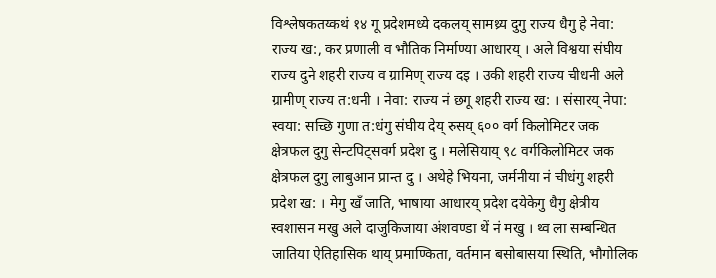विश्लेषकतय्कथं १४ गू प्रदेशमध्ये दकलय् सामथ्र्य दुगु राज्य धैगु हे नेवा: राज्य ख:, कर प्रणाली व भौतिक निर्माण्या आधारय् । अले विश्वया संघीय राज्य दुने शहरी राज्य व ग्रामिण् राज्य दइ । उकी शहरी राज्य चीधनी अले ग्रामीण् राज्य त:धनी । नेवा: राज्य नं छगू शहरी राज्य ख: । संसारय् नेपा: स्वया: सच्छि गुणा त:धंगु संघीय देय् रुसय् ६०० वर्ग किलोमिटर जक क्षेत्रफल दुगु सेन्टपिट्सवर्ग प्रदेश दु । मलेसियाय् ९८ वर्गकिलोमिटर जक क्षेत्रफल दुगु लाबुआन प्रान्त दु । अथेहे भियना, जर्मनीया नं चीधंगु शहरी प्रदेश ख: । मेगु खँ जाति, भाषाया आधारय् प्रदेश दयेकेगु धैगु क्षेत्रीय स्वशासन मखु अले दाजुकिजाया अंशवण्डा थें नं मखु । थ्व ला सम्बन्धित जातिया ऐतिहासिक थाय् प्रमाण्किता, वर्तमान बसोबासया स्थिति, भौगोलिक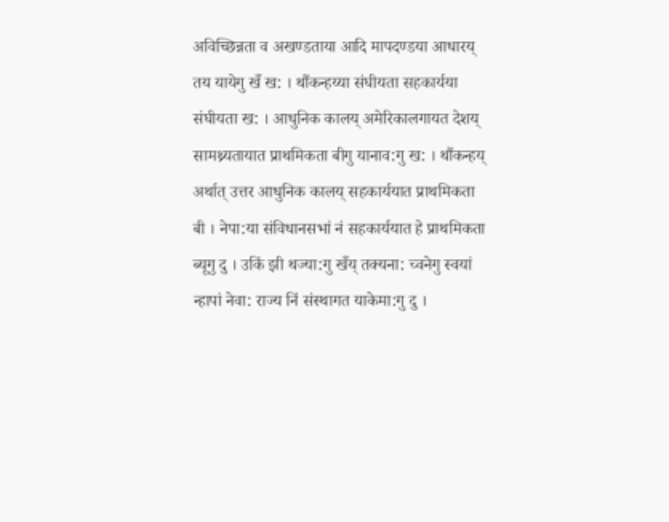अविच्छिन्नता व अखण्डताया आदि मापदण्डया आधारय् तय यायेगु खँ ख: । थौंकन्हय्या संघीयता सहकार्यया संघीयता ख: । आधुनिक कालय् अमेरिकालगायत देशय् सामथ्र्यतायात प्राथमिकता बीगु यानाव:गु ख: । थौंकन्हय् अर्थात् उत्तर आधुनिक कालय् सहकार्ययात प्राथमिकता बी । नेपा:या संविधानसभां नं सहकार्ययात हे प्राथमिकता ब्यूगु दु । उकिं झी थज्या:गु खँय् तक्यना: च्वनेगु स्वयां न्हापां नेवा: राज्य निं संस्थागत याकेमा:गु दु ।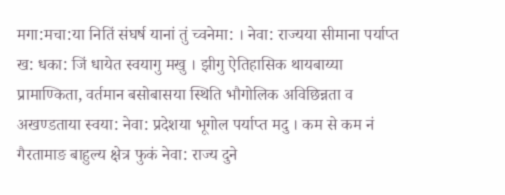मगा:मचा:या नितिं संघर्ष यानां तुं च्वनेमा: । नेवा: राज्यया सीमाना पर्याप्त ख: धका: जिं धायेत स्वयागु मखु । झीगु ऐतिहासिक थायबाय्या प्रामाण्किता, वर्तमान बसोबासया स्थिति भौगोलिक अविछिन्नता व अखण्डताया स्वया: नेवा: प्रदेशया भूगोल पर्याप्त मदु । कम से कम नं गैरतामाङ बाहुल्य क्षेत्र फुकं नेवा: राज्य दुने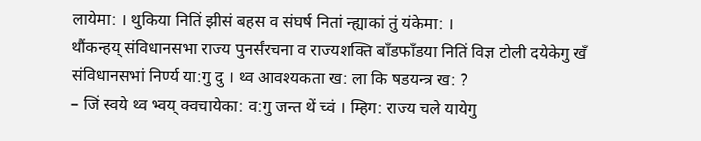लायेमा: । थुकिया नितिं झीसं बहस व संघर्ष नितां न्ह्याकां तुं यंकेमा: ।
थौंकन्हय् संविधानसभा राज्य पुनर्संरचना व राज्यशक्ति बाँडफाँडया नितिं विज्ञ टोली दयेकेगु खँ संविधानसभां निर्ण्य या:गु दु । थ्व आवश्यकता ख: ला कि षडयन्त्र ख: ?
– जिं स्वये थ्व भ्वय् क्वचायेका: व:गु जन्त थें च्वं । म्हिग: राज्य चले यायेगु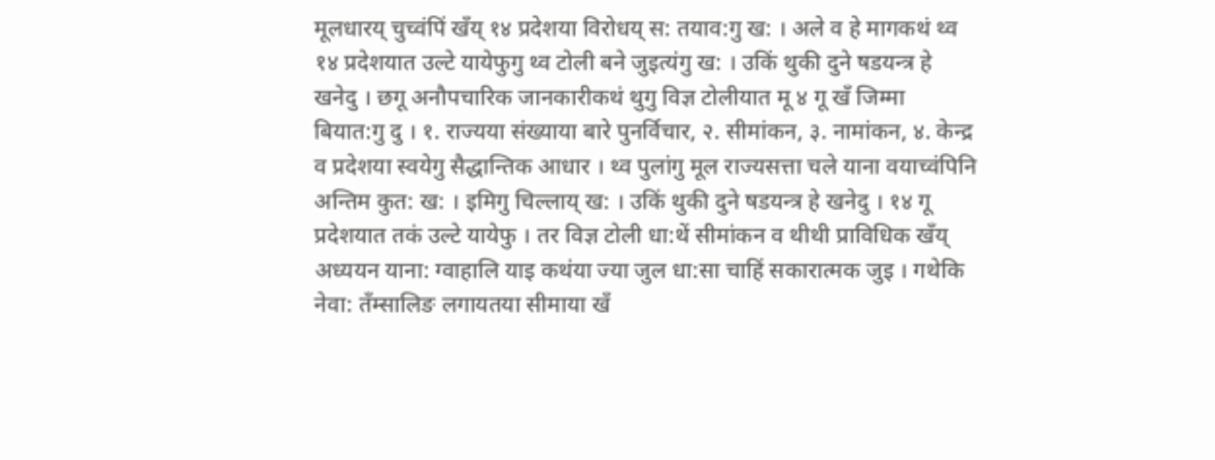मूलधारय् चुच्वंपिं खँय् १४ प्रदेशया विरोधय् स: तयाव:गु ख: । अले व हे मागकथं थ्व १४ प्रदेशयात उल्टे यायेफुगु थ्व टोली बने जुइत्यंगु ख: । उकिं थुकी दुने षडयन्त्र हे खनेदु । छगू अनौपचारिक जानकारीकथं थुगु विज्ञ टोलीयात मू ४ गू खँ जिम्मा बियात:गु दु । १. राज्यया संख्याया बारे पुनर्विचार, २. सीमांकन, ३. नामांकन, ४. केन्द्र व प्रदेशया स्वयेगु सैद्धान्तिक आधार । थ्व पुलांगु मूल राज्यसत्ता चले याना वयाच्वंपिनि अन्तिम कुत: ख: । इमिगु चिल्लाय् ख: । उकिं थुकी दुने षडयन्त्र हे खनेदु । १४ गू प्रदेशयात तकं उल्टे यायेफु । तर विज्ञ टोली धा:थें सीमांकन व थीथी प्राविधिक खँय् अध्ययन याना: ग्वाहालि याइ कथंया ज्या जुल धा:सा चाहिं सकारात्मक जुइ । गथेकि नेवा: तँम्सालिङ लगायतया सीमाया खँ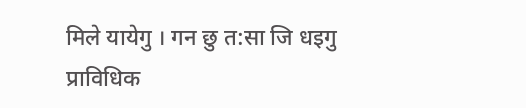मिले यायेगु । गन छु त:सा जि धइगु प्राविधिक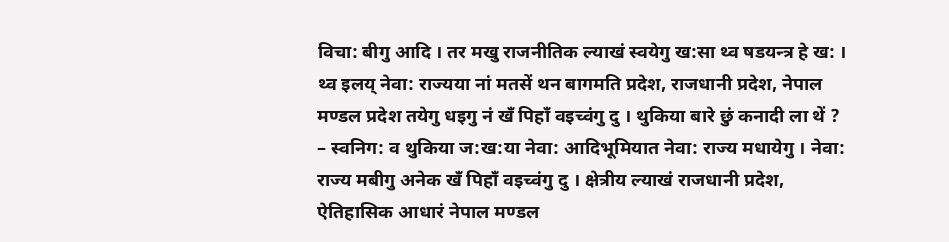विचा: बीगु आदि । तर मखु राजनीतिक ल्याखं स्वयेगु ख:सा थ्व षडयन्त्र हे ख: ।
थ्व इलय् नेवा: राज्यया नां मतसें थन बागमति प्रदेश, राजधानी प्रदेश, नेपाल मण्डल प्रदेश तयेगु धइगु नं खँ पिहाँ वइच्वंगु दु । थुकिया बारे छुं कनादी ला थें ?
– स्वनिग: व थुकिया ज:ख:या नेवा: आदिभूमियात नेवा: राज्य मधायेगु । नेवा: राज्य मबीगु अनेक खँ पिहाँ वइच्वंगु दु । क्षेत्रीय ल्याखं राजधानी प्रदेश, ऐतिहासिक आधारं नेपाल मण्डल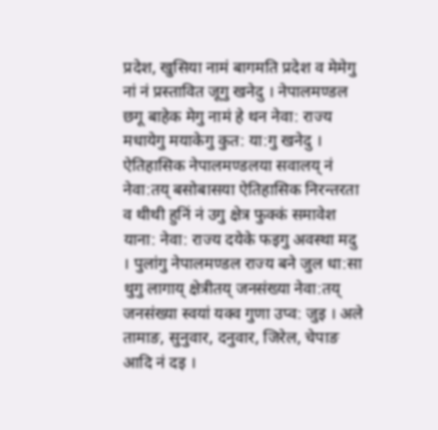प्रदेश, खुसिया नामं बागमति प्रदेश व मेमेगु नां नं प्रस्तावित जूगु खनेदु । नेपालमण्डल छगू बाहेक मेगु नामं हे थन नेवा: राज्य मधायेगु मयाकेगु कुत: या:गु खनेदु । ऐतिहासिक नेपालमण्डलया सवालय् नं नेवा:तय् बसोबासया ऐतिहासिक निरन्तरता व थीथी हुनिं नं उगु क्षेत्र फुक्कं समावेश याना: नेवा: राज्य दयेके फइगु अवस्था मदु । पुलांगु नेपालमण्डल राज्य बने जुल धा:सा थुगु लागाय् क्षेत्रीतय् जनसंख्या नेवा:तय् जनसंख्या स्वयां यक्व गुणा उप्व: जुइ । अले तामाङ, सुनुवार, दनुवार, जिरेल, चेपाङ आदि नं दइ ।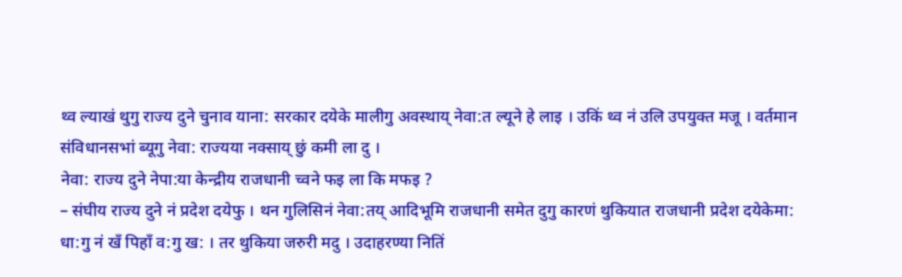थ्व ल्याखं थुगु राज्य दुने चुनाव याना: सरकार दयेके मालीगु अवस्थाय् नेवा:त ल्यूने हे लाइ । उकिं थ्व नं उलि उपयुक्त मजू । वर्तमान संविधानसभां ब्यूगु नेवा: राज्यया नक्साय् छुं कमी ला दु ।
नेवा: राज्य दुने नेपा:या केन्द्रीय राजधानी च्वने फइ ला कि मफइ ?
– संघीय राज्य दुने नं प्रदेश दयेफु । थन गुलिसिनं नेवा:तय् आदिभूमि राजधानी समेत दुगु कारणं थुकियात राजधानी प्रदेश दयेकेमा: धा:गु नं खँ पिहाँ व:गु ख: । तर थुकिया जरुरी मदु । उदाहरण्या नितिं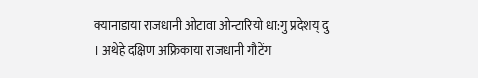क्यानाडाया राजधानी ओटावा ओन्टारियो धा:गु प्रदेशय् दु । अथेहे दक्षिण अफ्रिकाया राजधानी गौटेंग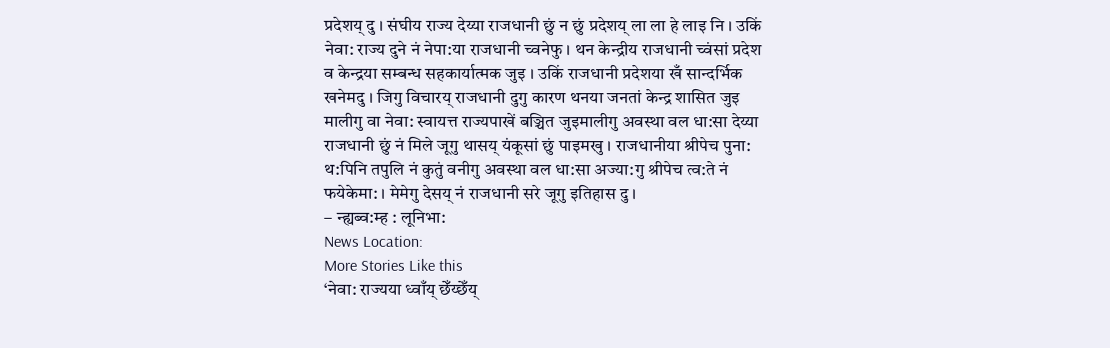प्रदेशय् दु । संघीय राज्य देय्या राजधानी छुं न छुं प्रदेशय् ला ला हे लाइ नि । उकिं नेवा: राज्य दुने नं नेपा:या राजधानी च्वनेफु । थन केन्द्रीय राजधानी च्वंसां प्रदेश व केन्द्रया सम्बन्ध सहकार्यात्मक जुइ । उकिं राजधानी प्रदेशया खँ सान्दर्भिक खनेमदु । जिगु विचारय् राजधानी दुगु कारण थनया जनतां केन्द्र शासित जुइ मालीगु वा नेवा: स्वायत्त राज्यपाखें बञ्चित जुइमालीगु अवस्था वल धा:सा देय्या राजधानी छुं नं मिले जूगु थासय् यंकूसां छुं पाइमखु । राजधानीया श्रीपेच पुना: थ:पिनि तपुलि नं कुतुं वनीगु अवस्था वल धा:सा अज्या:गु श्रीपेच त्व:ते नं फयेकेमा: । मेमेगु देसय् नं राजधानी सरे जूगु इतिहास दु ।
– न्ह्यब्व:म्ह : लूनिभा:
News Location:
More Stories Like this
‘नेवा: राज्यया ध्वाँय् छेँय्छेँय्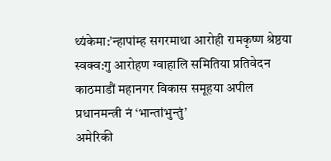थ्यंकेमा:’न्हापांम्ह सगरमाथा आरोही रामकृष्ण श्रेष्ठया स्वक्व:गु आरोहण ग्वाहालि समितिया प्रतिवेदन
काठमाडौं महानगर विकास समूहया अपील
प्रधानमन्त्री नं ‘भान्तांभुन्तुं’
अमेरिकी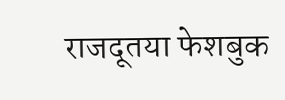राजदूतया फेशबुक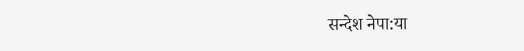सन्देश नेपा:या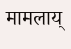मामलाय्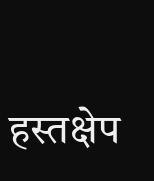हस्तक्षेप